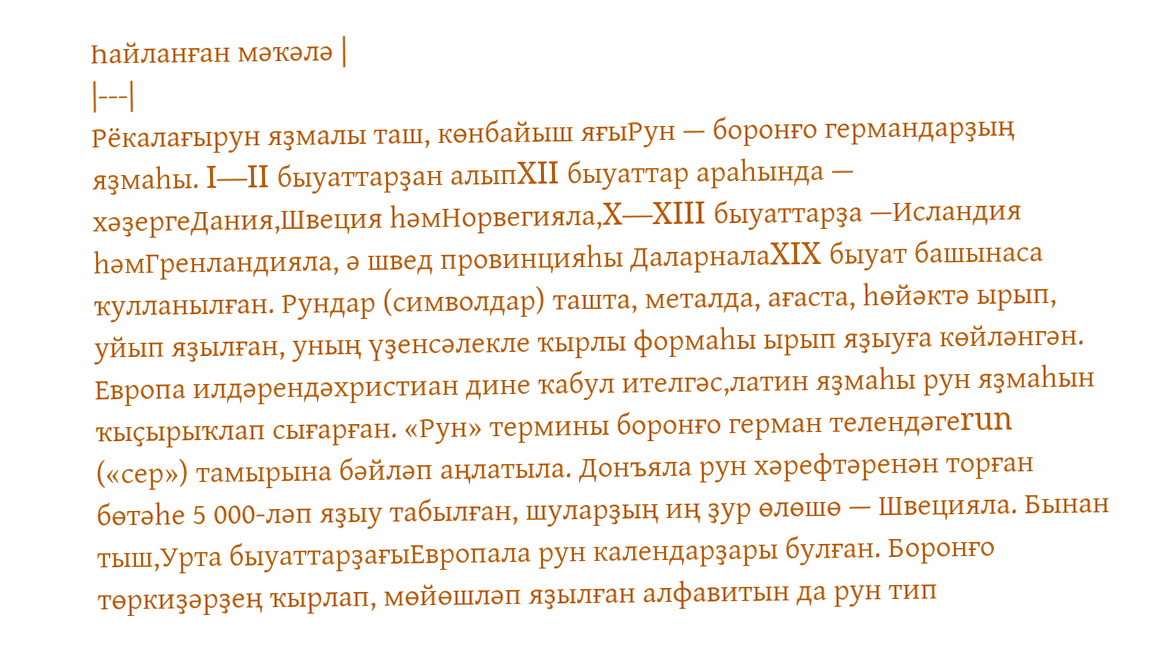Һайланған мәҡәлә |
|---|
Рёкалағырун яҙмалы таш, көнбайыш яғыРун — боронғо германдарҙың яҙмаһы. I—II быуаттарҙан алыпXII быуаттар араһында — хәҙергеДания,Швеция һәмНорвегияла,X—XIII быуаттарҙа —Исландия һәмГренландияла, ә швед провинцияһы ДаларналаXIX быуат башынаса ҡулланылған. Рундар (символдар) ташта, металда, ағаста, һөйәктә ырып, уйып яҙылған, уның үҙенсәлекле ҡырлы формаһы ырып яҙыуға көйләнгән. Европа илдәрендәхристиан дине ҡабул ителгәс,латин яҙмаһы рун яҙмаһын ҡыҫырыҡлап сығарған. «Рун» термины боронғо герман телендәгеrun («сер») тамырына бәйләп аңлатыла. Донъяла рун хәрефтәренән торған бөтәһе 5 000-ләп яҙыу табылған, шуларҙың иң ҙур өлөшө — Швецияла. Бынан тыш,Урта быуаттарҙағыЕвропала рун календарҙары булған. Боронғо төркиҙәрҙең ҡырлап, мөйөшләп яҙылған алфавитын да рун тип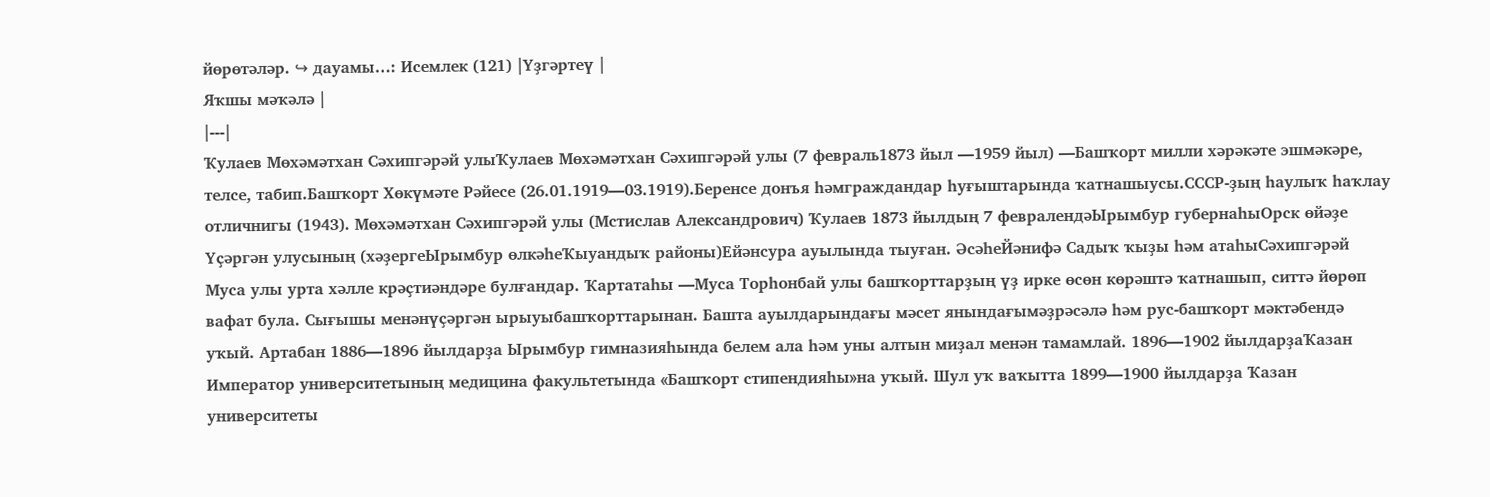йөрөтәләр. ↪ дауамы…: Исемлек (121) |Үҙгәртеү |
Яҡшы мәҡәлә |
|---|
Ҡулаев Мөхәмәтхан Сәхипгәрәй улыҠулаев Мөхәмәтхан Сәхипгәрәй улы (7 февраль1873 йыл —1959 йыл) —Башҡорт милли хәрәкәте эшмәкәре, телсе, табип.Башҡорт Хөкүмәте Рәйесе (26.01.1919—03.1919).Беренсе донъя һәмграждандар һуғыштарында ҡатнашыусы.СССР-ҙың һаулыҡ һаҡлау отличнигы (1943). Мөхәмәтхан Сәхипгәрәй улы (Мстислав Александрович) Ҡулаев 1873 йылдың 7 февралендәЫрымбур губернаһыОрск өйәҙе Үҫәргән улусының (хәҙергеЫрымбур өлкәһеҠыуандыҡ районы)Ейәнсура ауылында тыуған. ӘсәһеЙәнифә Садыҡ ҡыҙы һәм атаһыСәхипгәрәй Муса улы урта хәлле крәҫтиәндәре булғандар. Ҡартатаһы —Муса Торһонбай улы башҡорттарҙың үҙ ирке өсөн көрәштә ҡатнашып, ситтә йөрөп вафат була. Сығышы менәнүҫәргән ырыуыбашҡорттарынан. Башта ауылдарындағы мәсет янындағымәҙрәсәлә һәм рус-башҡорт мәктәбендә уҡый. Артабан 1886—1896 йылдарҙа Ырымбур гимназияһында белем ала һәм уны алтын миҙал менән тамамлай. 1896—1902 йылдарҙаҠазан Император университетының медицина факультетында «Башҡорт стипендияһы»на уҡый. Шул уҡ ваҡытта 1899—1900 йылдарҙа Ҡазан университеты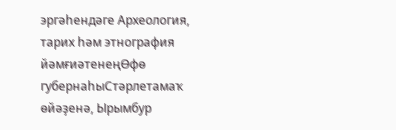эргәһендәге Археология, тарих һәм этнография йәмғиәтенеңӨфө губернаһыСтәрлетамаҡ өйәҙенә, Ырымбур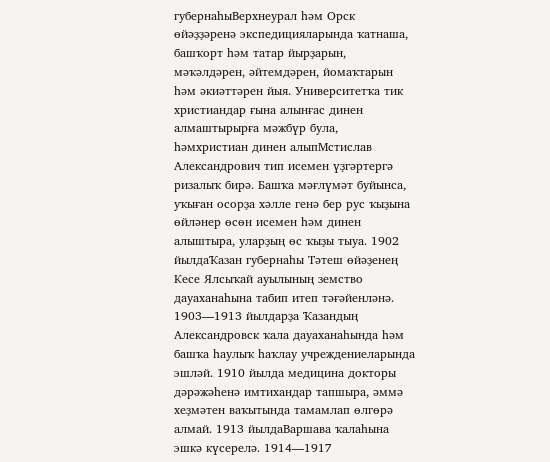губернаһыВерхнеурал һәм Орск өйәҙҙәренә экспедицияларында ҡатнаша, башҡорт һәм татар йырҙарын, мәҡәлдәрен, әйтемдәрен, йомаҡтарын һәм әкиәттәрен йыя. Университетҡа тик христиандар ғына алынғас динен алмаштырырға мәжбүр була, һәмхристиан динен алыпМстислав Александрович тип исемен үҙгәртергә ризалыҡ бирә. Башҡа мәғлүмәт буйынса, уҡыған осорҙа хәлле генә бер рус ҡыҙына өйләнер өсөн исемен һәм динен алыштыра, уларҙың өс ҡыҙы тыуа. 1902 йылдаҠазан губернаһы Тәтеш өйәҙенең Кесе Ялсыҡай ауылының земство дауаханаһына табип итеп тәғәйенләнә. 1903—1913 йылдарҙа Ҡазандың Александровск ҡала дауаханаһында һәм башҡа һаулыҡ һаҡлау учреждениеларында эшләй. 1910 йылда медицина докторы дәрәжәһенә имтихандар тапшыра, әммә хеҙмәтен ваҡытында тамамлап өлгөрә алмай. 1913 йылдаВаршава ҡалаһына эшкә күсерелә. 1914—1917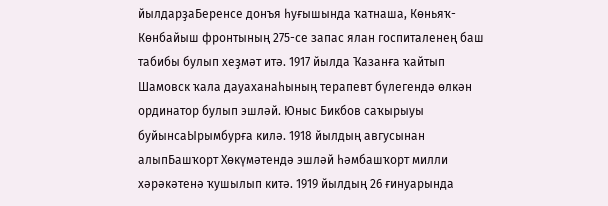йылдарҙаБеренсе донъя һуғышында ҡатнаша, Көньяҡ-Көнбайыш фронтының 275-се запас ялан госпиталенең баш табибы булып хеҙмәт итә. 1917 йылда Ҡазанға ҡайтып Шамовск ҡала дауаханаһының терапевт бүлегендә өлкән ординатор булып эшләй. Юныс Бикбов саҡырыуы буйынсаЫрымбурға килә. 1918 йылдың авгусынан алыпБашҡорт Хөкүмәтендә эшләй һәмбашҡорт милли хәрәкәтенә ҡушылып китә. 1919 йылдың 26 ғинуарында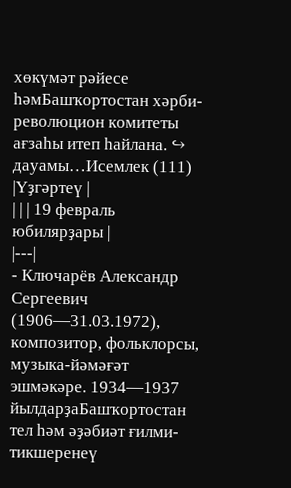хөкүмәт рәйесе һәмБашҡортостан хәрби-революцион комитеты ағзаһы итеп һайлана. ↪ дауамы…Исемлек (111) |Үҙгәртеү |
| | | 19 февраль юбилярҙары |
|---|
- Ключарёв Александр Сергеевич (1906—31.03.1972), композитор, фольклорсы, музыка-йәмәғәт эшмәкәре. 1934—1937 йылдарҙаБашҡортостан тел һәм әҙәбиәт ғилми-тикшеренеү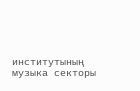институтының музыка секторы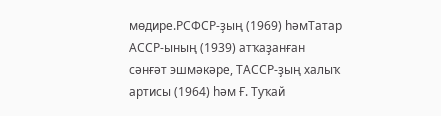мөдире.РСФСР-ҙың (1969) һәмТатар АССР-ының (1939) атҡаҙанған сәнғәт эшмәкәре, ТАССР-ҙың халыҡ артисы (1964) һәм Ғ. Туҡай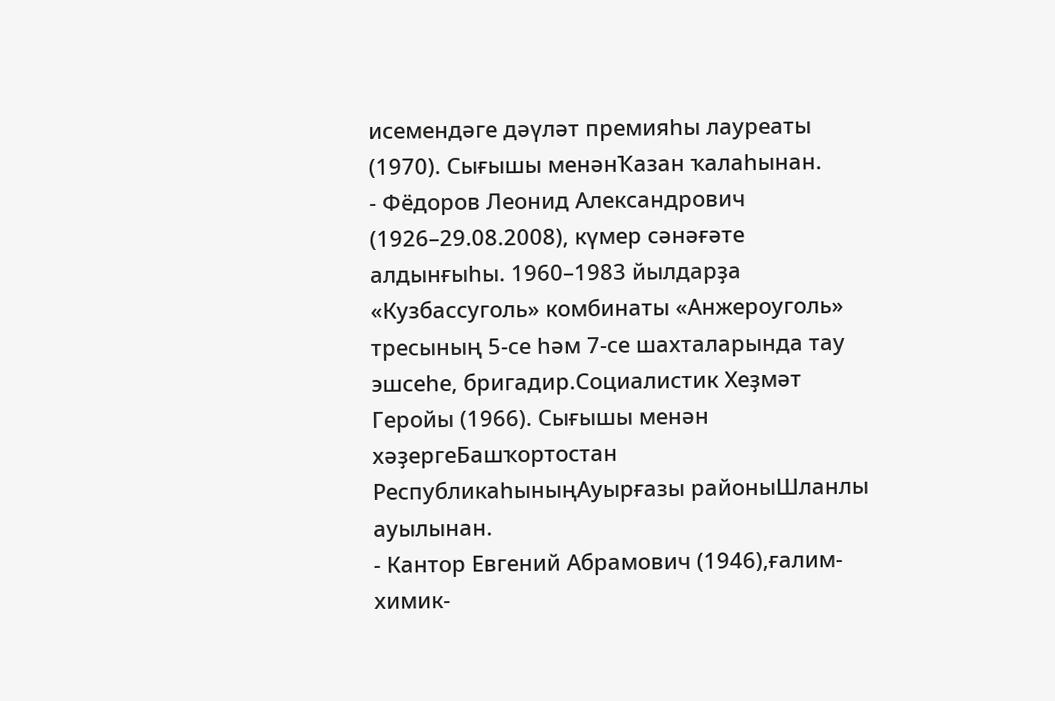исемендәге дәүләт премияһы лауреаты (1970). Сығышы менәнҠазан ҡалаһынан.
- Фёдоров Леонид Александрович (1926–29.08.2008), күмер сәнәғәте алдынғыһы. 1960–1983 йылдарҙа «Кузбассуголь» комбинаты «Анжероуголь» тресының 5-се һәм 7-се шахталарында тау эшсеһе, бригадир.Социалистик Хеҙмәт Геройы (1966). Сығышы менән хәҙергеБашҡортостан РеспубликаһыныңАуырғазы районыШланлы ауылынан.
- Кантор Евгений Абрамович (1946),ғалим-химик-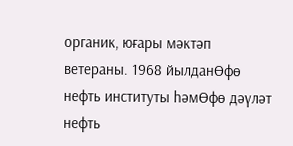органик, юғары мәктәп ветераны. 1968 йылданӨфө нефть институты һәмӨфө дәүләт нефть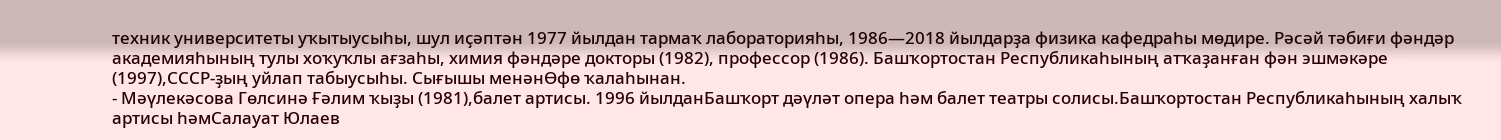техник университеты уҡытыусыһы, шул иҫәптән 1977 йылдан тармаҡ лабораторияһы, 1986—2018 йылдарҙа физика кафедраһы мөдире. Рәсәй тәбиғи фәндәр академияһының тулы хоҡуҡлы ағзаһы, химия фәндәре докторы (1982), профессор (1986). Башҡортостан Республикаһының атҡаҙанған фән эшмәкәре (1997),СССР-ҙың уйлап табыусыһы. Сығышы менәнӨфө ҡалаһынан.
- Мәүлекәсова Гөлсинә Ғәлим ҡыҙы (1981),балет артисы. 1996 йылданБашҡорт дәүләт опера һәм балет театры солисы.Башҡортостан Республикаһының халыҡ артисы һәмСалауат Юлаев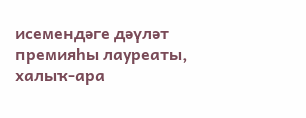исемендәге дәүләт премияһы лауреаты, халыҡ-ара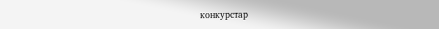конкурстар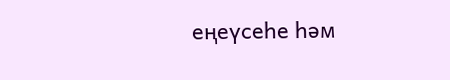еңеүсеһе һәм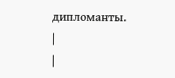дипломанты.
|
|